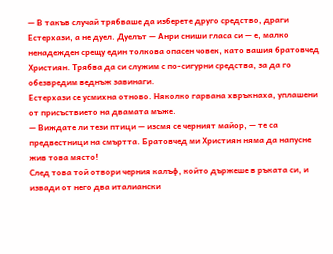— В такъв случай трябваше да изберете друго средство, драги Естерхази, а не дуел. Дуелът — Анри сниши гласа си — е, малко ненадежден срещу един толкова опасен човек, като вашия братовчед Християн. Трябва да си служим с по-сигурни средства, за да го обезвредим веднъж завинаги.
Естерхази се усмихна отново. Няколко гарвана хвръкнаха, уплашени от присъствието на двамата мъже.
— Виждате ли тези птици — изсмя се черният майор, — те са предвестници на смъртта. Братовчед ми Християн няма да напусне жив това място!
След това той отвори черния калъф, който държеше в ръката си, и извади от него два италиански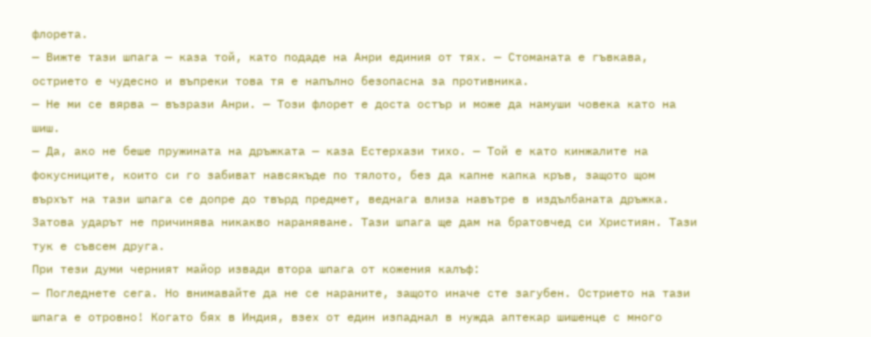флорета.
— Вижте тази шпага — каза той, като подаде на Анри единия от тях. — Стоманата е гъвкава, острието е чудесно и въпреки това тя е напълно безопасна за противника.
— Не ми се вярва — възрази Анри. — Този флорет е доста остър и може да намуши човека като на шиш.
— Да, ако не беше пружината на дръжката — каза Естерхази тихо. — Той е като кинжалите на фокусниците, които си го забиват навсякъде по тялото, без да капне капка кръв, защото щом върхът на тази шпага се допре до твърд предмет, веднага влиза навътре в издълбаната дръжка. Затова ударът не причинява никакво нараняване. Тази шпага ще дам на братовчед си Християн. Тази тук е съвсем друга.
При тези думи черният майор извади втора шпага от кожения калъф:
— Погледнете сега. Но внимавайте да не се нараните, защото иначе сте загубен. Острието на тази шпага е отровно! Когато бях в Индия, взех от един изпаднал в нужда аптекар шишенце с много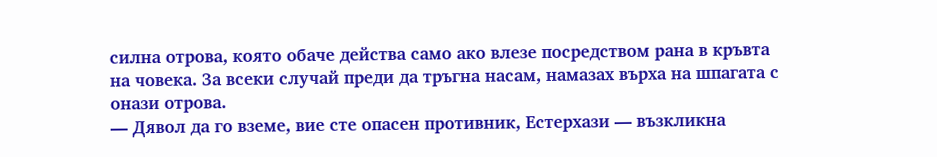силна отрова, която обаче действа само ако влезе посредством рана в кръвта на човека. За всеки случай преди да тръгна насам, намазах върха на шпагата с онази отрова.
— Дявол да го вземе, вие сте опасен противник, Естерхази — възкликна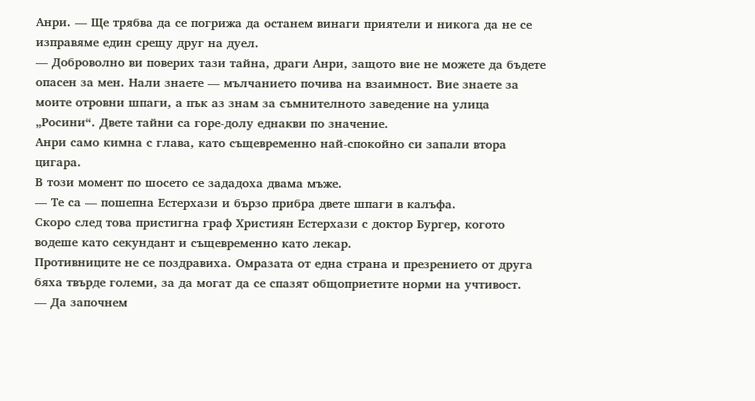Анри. — Ще трябва да се погрижа да останем винаги приятели и никога да не се изправяме един срещу друг на дуел.
— Доброволно ви поверих тази тайна, драги Анри, защото вие не можете да бъдете опасен за мен. Нали знаете — мълчанието почива на взаимност. Вие знаете за моите отровни шпаги, а пък аз знам за съмнителното заведение на улица „Росини“. Двете тайни са горе-долу еднакви по значение.
Анри само кимна с глава, като същевременно най-спокойно си запали втора цигара.
В този момент по шосето се зададоха двама мъже.
— Те са — пошепна Естерхази и бързо прибра двете шпаги в калъфа.
Скоро след това пристигна граф Християн Естерхази с доктор Бургер, когото водеше като секундант и същевременно като лекар.
Противниците не се поздравиха. Омразата от една страна и презрението от друга бяха твърде големи, за да могат да се спазят общоприетите норми на учтивост.
— Да започнем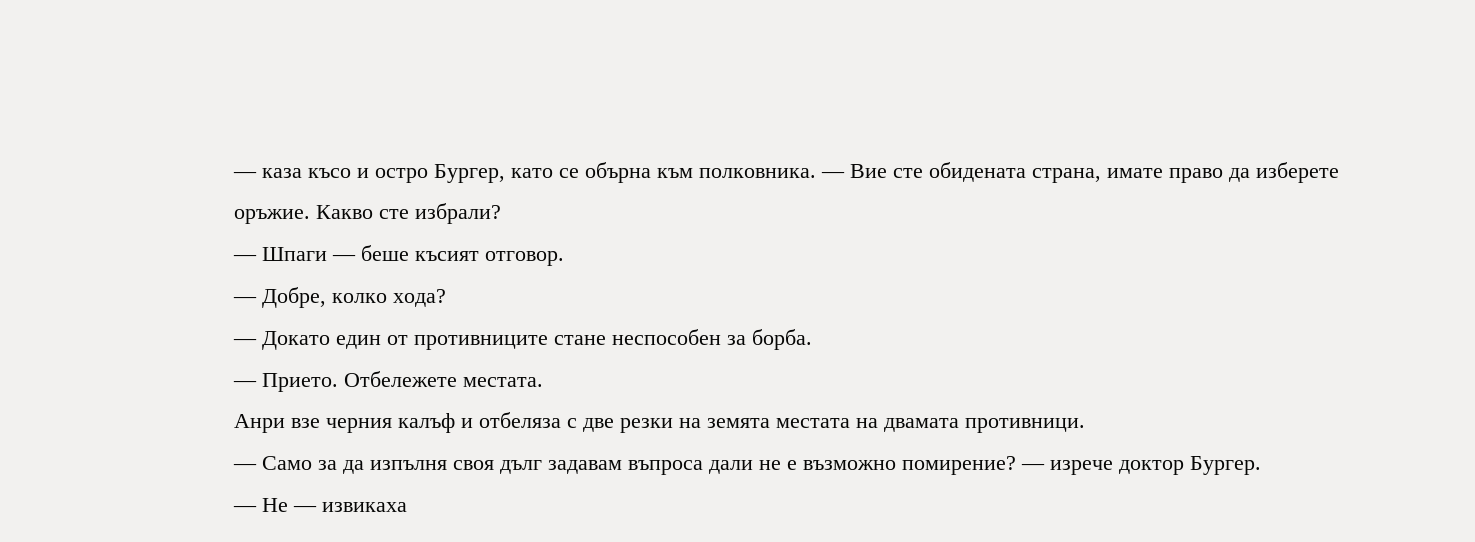— каза късо и остро Бургер, като се обърна към полковника. — Вие сте обидената страна, имате право да изберете оръжие. Какво сте избрали?
— Шпаги — беше късият отговор.
— Добре, колко хода?
— Докато един от противниците стане неспособен за борба.
— Прието. Отбележете местата.
Анри взе черния калъф и отбеляза с две резки на земята местата на двамата противници.
— Само за да изпълня своя дълг задавам въпроса дали не е възможно помирение? — изрече доктор Бургер.
— Не — извикаха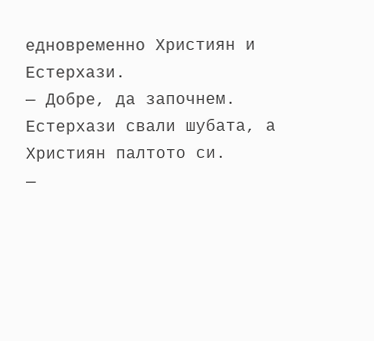едновременно Християн и Естерхази.
— Добре, да започнем.
Естерхази свали шубата, а Християн палтото си.
—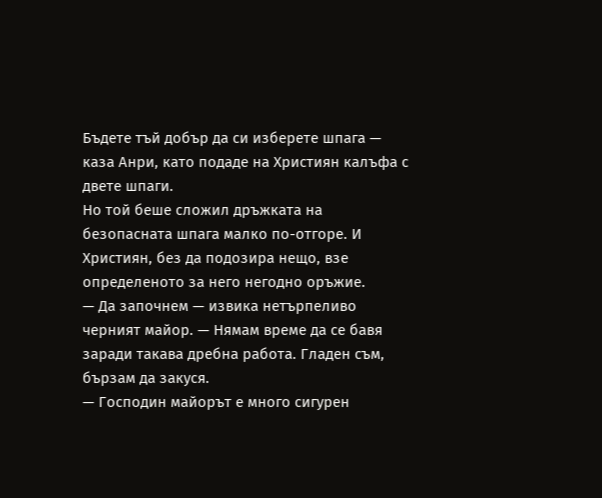Бъдете тъй добър да си изберете шпага — каза Анри, като подаде на Християн калъфа с двете шпаги.
Но той беше сложил дръжката на безопасната шпага малко по-отгоре. И Християн, без да подозира нещо, взе определеното за него негодно оръжие.
— Да започнем — извика нетърпеливо черният майор. — Нямам време да се бавя заради такава дребна работа. Гладен съм, бързам да закуся.
— Господин майорът е много сигурен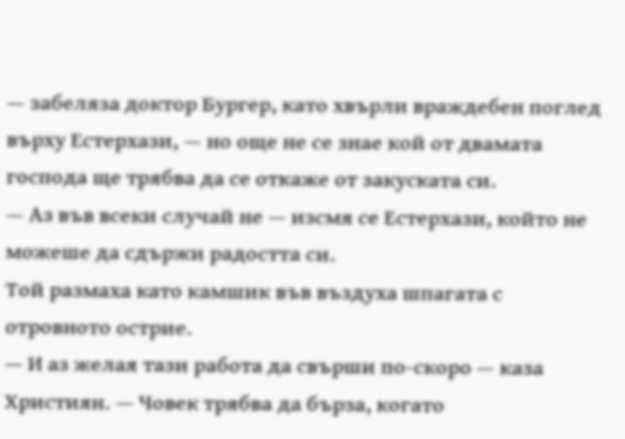— забеляза доктор Бургер, като хвърли враждебен поглед върху Естерхази, — но още не се знае кой от двамата господа ще трябва да се откаже от закуската си.
— Аз във всеки случай не — изсмя се Естерхази, който не можеше да сдържи радостта си.
Той размаха като камшик във въздуха шпагата с отровното острие.
— И аз желая тази работа да свърши по-скоро — каза Християн. — Човек трябва да бърза, когато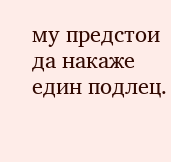му предстои да накаже един подлец.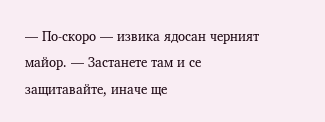— По-скоро — извика ядосан черният майор. — Застанете там и се защитавайте, иначе ще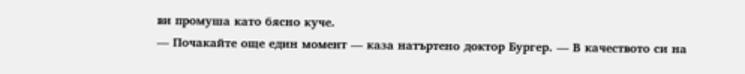ви промуша като бясно куче.
— Почакайте още един момент — каза натъртено доктор Бургер. — В качеството си на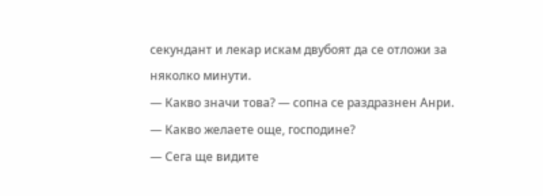секундант и лекар искам двубоят да се отложи за няколко минути.
— Какво значи това? — сопна се раздразнен Анри. — Какво желаете още, господине?
— Сега ще видите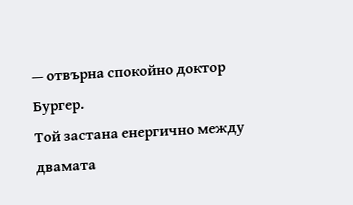— отвърна спокойно доктор Бургер.
Той застана енергично между двамата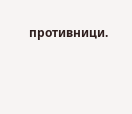противници.